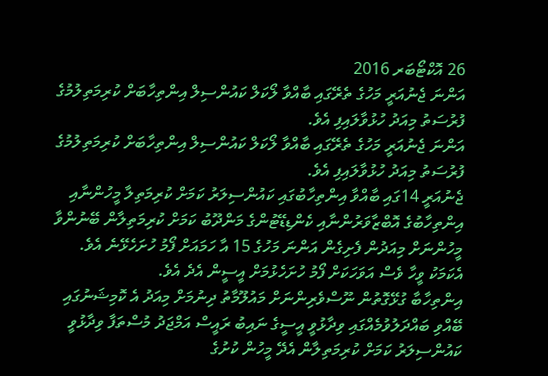26 އޮކްޓޯބަރ 2016
އަންނަ ޖެނުއަރީ މަހުގެ ތެރޭގައި ބާއްވާ ލޯކަލް ކައުންސިލް އިންތިހާބަށް ކުރިމަތިލުމުގެ ފުރުސަތު މިއަދު ހުޅުވާލައިފި އެވެ.
އަންނަ ޖެނުއަރީ މަހުގެ ތެރޭގައި ބާއްވާ ލޯކަލް ކައުންސިލް އިންތިހާބަށް ކުރިމަތިލުމުގެ ފުރުސަތު މިއަދު ހުޅުވާލައިފި އެވެ.
ޖެނުއަރީ 14ގައި ބާއްވާ އިންތިހާބުގައި ކައުންސިލަރު ކަމަށް ކުރިމަތިލާ މީހުންނާއި އިންތިހާބުގެ އޮބްޒާވަރުންނާއި ކެންޑިޑޭޓުންގެ މަންދޫބު ކަމަށް ކުރިމަތިލާން ބޭނުންވާ މީހުންނަށް މިއަދުން ފެށިގެން އަންނަ މަހުގެ 15 އާ ހަމައަށް ފޯމު ހުށަހެޅޭނެ އެވެ.
އެކަމަކު ވީހާ ވެސް އަވަހަކަށް ފޯމު ހުށަހެޅުމަށް އީސީން އެދެ އެވެ.
އިންތިހާބާ ގުޅޭގޮތުން ނޫސްވެރިންނަށް މައުލޫމާތު ދިނުމަށް މިއަދު އެ ކޮމިޝަނުގައި ބޭއްވި ބައްދަލުވުމެއްގައި ވިދާޅުވީ އީސީގެ ނައިބު ރައީސް އަމްޖަދު މުސްތަފާ ވިދާޅުވީ ކައުންސިލަރު ކަމަށް ކުރިމަތިލާން އެދޭ މީހުން ކުށުގެ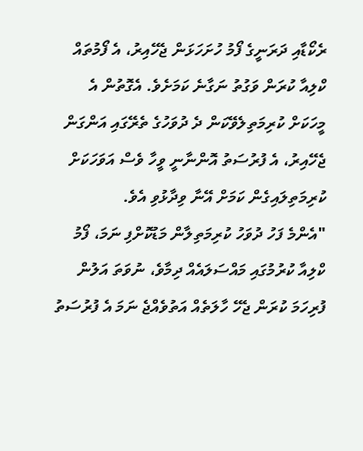ރެކޯޑާއި ދަރަނީގެ ފޯމު ހުށަހަޅަން ޖެހޭއިރު، އެ ފޯމުތައް ކްލިއާ ކުރަން ވަގުތު ނަގާނެ ކަމަށެވެ. އެގޮތުން އެ މީހަކަށް ކުރިމަތިލެވޭކަން ދެ ދުވަހުގެ ތެރޭގައި އަންގަން ޖެހޭއިރު، އެ ފުރުސަތު އޮންނާނީ ވީހާ ވެސް އަވަހަކަށް ކުރިމަތިލައިގެން ކަމަށް އޭނާ ވިދާޅުވި އެވެ.
"އެންމެ ފަހު ދުވަހު ކުރިމަތިލާން މަޑުކޮށްފި ނަމަ، ފޯމު ކްލިއާ ކުރުމުގައި މައްސަލައެއް ދިމާވެ، ނުވަތަ އަލުން ފުރިހަމަ ކުރަން ޖެހޭ ހާލަތެއް އަތުވެއްޖެ ނަމަ އެ ފުރުސަތު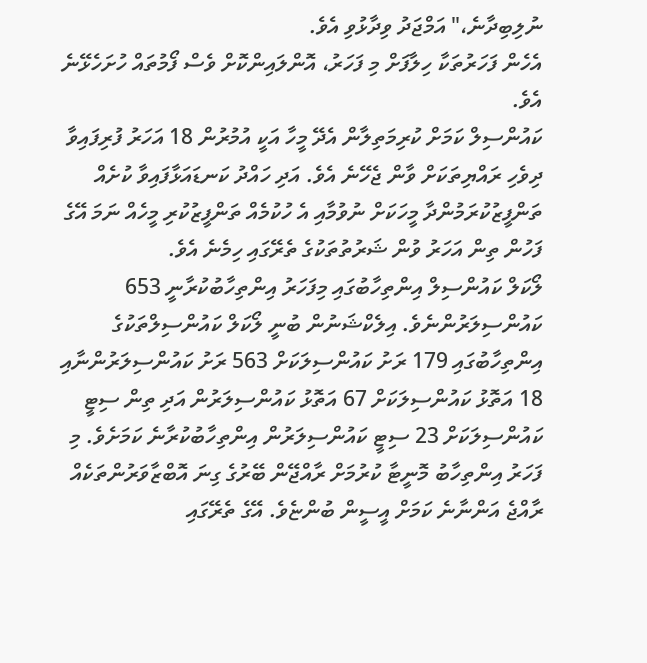ނުލިބިދާނެ،" އަމްޖަދު ވިދާޅުވި އެވެ.
އެހެން ފަހަރުތަކާ ހިލާފަށް މި ފަހަރު، އޮންލައިންކޮށް ވެސް ފޯމުތައް ހުށަހެޅޭނެ އެވެ.
ކައުންސިލް ކަމަށް ކުރިމަތިލާން އެދޭ މީހާ އަކީ އުމުރުން 18 އަހަރު ފުރިފައިވާ ދިވެހި ރައްޔިތަކަށް ވާން ޖެހޭނެ އެވެ. އަދި ހައްދު ކަނޑައަޅާފައިވާ ކުށެއް ތަންފީޒުކުރަމުންދާ މީހަކަށް ނުވުމާއި އެ ހުކުމެއް ތަންފީޒުކުރި މީހެއް ނަމަ އޭގެ ފަހުން ތިން އަހަރު ވުން ޝަރުތުތަކުގެ ތެރޭގައި ހިމެނެ އެވެ.
ލޯކަލް ކައުންސިލް އިންތިހާބުގައި މިފަހަރު އިންތިހާބުކުރާނީ 653 ކައުންސިލަރުންނެވެ. އިލެކްޝަނުން ބުނީ ލޯކަލް ކައުންސިލްތަކުގެ އިންތިހާބުގައި 179 ރަށު ކައުންސިލަކަށް 563 ރަށު ކައުންސިލަރުންނާއި 18 އަތޮޅު ކައުންސިލަކަށް 67 އަތޮޅު ކައުންސިލަރުން އަދި ތިން ސިޓީ ކައުންސިލަކަށް 23 ސިޓީ ކައުންސިލަރުން އިންތިހާބުކުރާނެ ކަމަށެވެ. މި ފަހަރު އިންތިހާބު މޮނީޓާ ކުރުމަށް ރާއްޖޭން ބޭރުގެ ގިނަ އޮބްޒާވަރުންތަކެއް ރާއްޖެ އަންނާނެ ކަމަށް އީސީން ބުންޏެވެ. އޭގެ ތެރޭގައި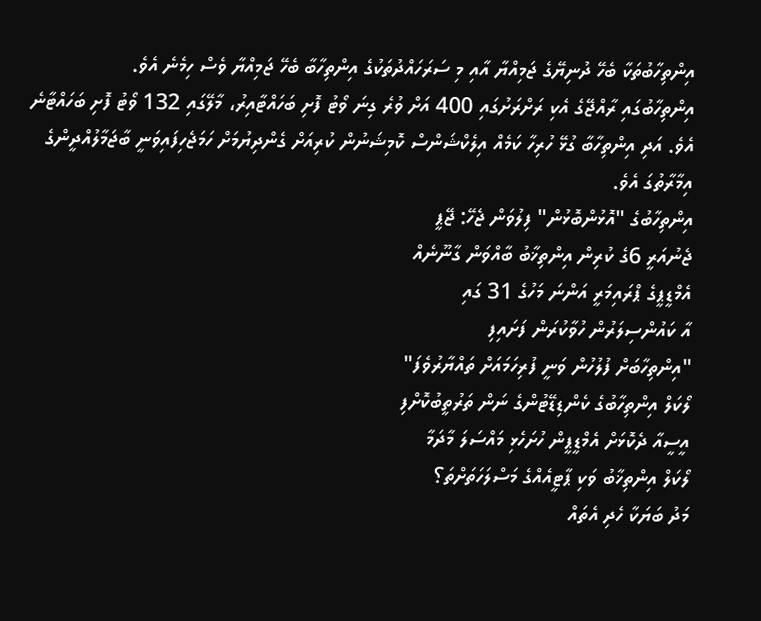އިންތިހާބުތަކާ ބެހޭ ދުނިޔޭގެ ޖަމިއްޔާ އާއި މި ސަރަހައްދުތަކުގެ އިންތިހާބާ ބެހޭ ޖަމިއްޔާ ވެސް ހިމެނެ އެވެ.
އިންތިހާބުގައި ރާއްޖޭގެ އެކި ރަށްރަށުގައި 400 އަށް ވުރެ ގިނަ ވޯޓު ފޮށި ބަހައްޓާއިރު، މާލޭގައި 132 ވޯޓު ފޮށި ބަހައްޓާނެ އެވެ. އަދި އިންތިހާބާ ގުޅޭ ހުރިހާ ކަމެއް އިލެކްޝަންސް ކޮމިޝަނުން ކުރިއަށް ގެންދިޔުމަށް ހަމަޖެހިފައިވަނީ ބާޖަމާލުއްދީންގެ އިމާރާތުގަ އެވެ.
އިންތިހާބުގެ "އޮޅުންބޮޅުން" ފިލުވަން ޖެހޭ: ޖޭޕީ
ޖެނުއަރީ 6ގެ ކުރިން އިންތިޚާބު ބާއްވަން ގާނޫނެއް
އެމްޑީޕީގެ ޕްރައިމަރީ އަންނަ މަހުގެ 31 ގައި
އާ ކައުންސިލަރުން ހުވާކުރަން ފަށައިފި
"އިންތިހާބަށް ފުލުހުން ވަނީ ފުރިހަމައަށް ތައްޔާރުވެފަ"
ލޯކަލް އިންތިހާބުގެ ކެންޑިޑޭޓުންގެ ނަން ތަރުތީބުކޮށްފި
އީސީއާ ދެކޮޅަށް އެމްޑީޕީން ހުށަހެޅި މައްސަލަ މާދަމާ
ލޯކަލް އިންތިޚާބު ވަކި ޕާޓީއެއްގެ މަސްލަހަތަށްތަ؟
މަދު ބަޔަކާ ހެދި އެތައް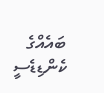ބައެއްގެ ކެންޑިޑެސީ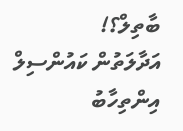ބާތިލް؟!
އަދާލަތުން ކައުންސިލް އިންތިހާބު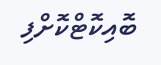ބޮއިކޮޓްކޮށްފި